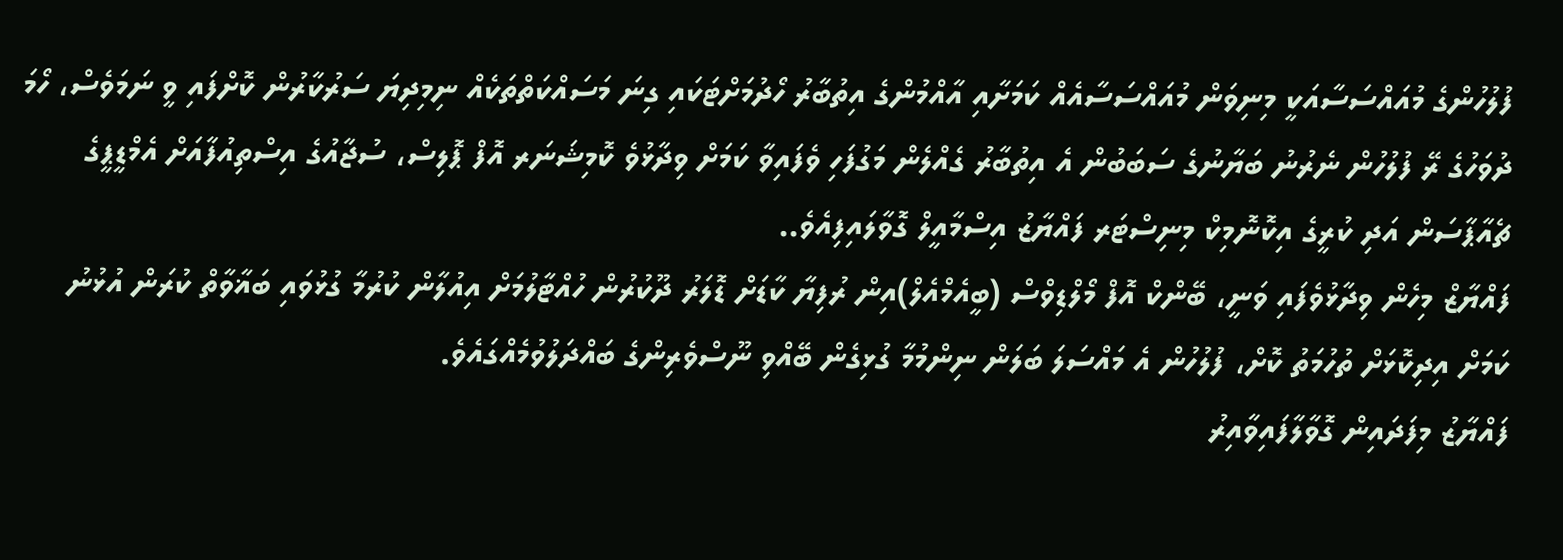ފުލުހުންގެ މުއައްސަސާއަކީ މިނިވަން މުއައްސަސާއެއް ކަމަށާއި އާއްމުންގެ އިތުބާރު ހޯދުމަށްޓަކައި ގިނަ މަސައްކަތްތަކެއް ނިމިދިޔަ ސަރުކާރުން ކޮށްފައި ވީ ނަމަވެސް، ހޯމަ ދުވަހުގެ ރޭ ފުލުހުން ނެރުނު ބަޔާނުގެ ސަބަބުން އެ އިތުބާރު ގެއްލެން މަގުފަހި ވެފައިވާ ކަމަށް ވިދާޅުވެ ކޮމިޝަނަރ އޮފް ޕޮލިސް، ސުޖާއުގެ އިސްތިއުފާއަށް އެމްޑީޕީގެ ޗެއާޕާސަން އަދި ކުރީގެ އިކޮނޮމިކް މިނިސްޓަރ ފައްޔާޒު އިސްމާއީލް ގޮވާލައިފިއެވެ..
ފައްޔާޒް މިހެން ވިދާޅުވެފައި ވަނީ، ބޭންކް އޮފް މޯލްޑިވްސް (ބީއެމްއެލް)އިން ރުފިޔާ ކާޑަށް ޑޮލަރު ދޫކުރުން ހުއްޓާލުމަށް އިއުލާން ކުރުމާ ގުޅުވައި ބަޣާވާތް ކުރަން އުޅުނު ކަމަށް އިދިކޮޅަށް ތުހުމަތު ކޮށް، ފުލުހުން އެ މައްސަލަ ބަލަން ނިންމުމާ ގުޅިގެން ބޭއްވި ނޫސްވެރިންގެ ބައްދަލުވުމެއްގައެވެ.
ފައްޔާޒު މިފަދައިން ގޮވާލާފައިވާއިރު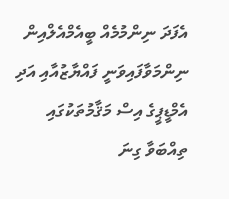އެފަދަ ނިންމުމެއް ބީއެމްއެލްއިން ނިންމަވާފައިވަނީ ފައްޔާޒުއާއި އަދި އެމްޑީޕީގެ އިސް މަޤާމުތަކުގައި ތިއްބަވާ ގިނަ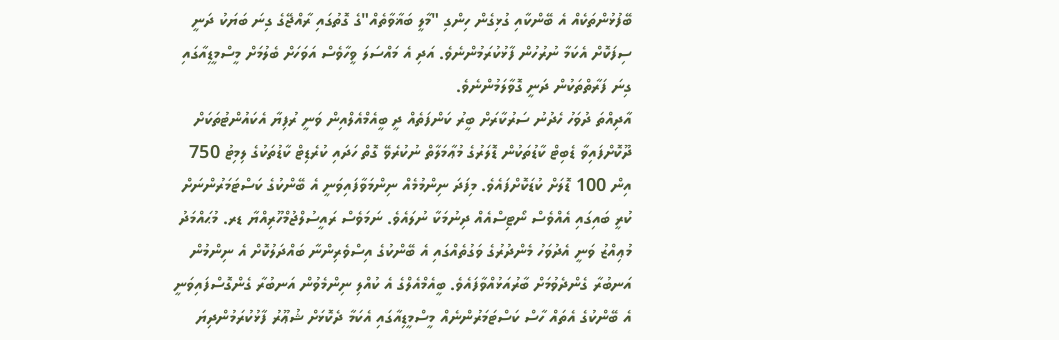ބޭފުޅުންތަކެއް އެ ބޭންކާއި ގުޅިގެން ހިންގި "މާލީ ބަޣާވާތެއް"ގެ ގޮތުގައި ރާއްޖޭގެ ގިނަ ބަޔަކު ދަނީ ސިފަކޮށް އެކަމާ ނުރުހުން ފާޅުކުރަމުންނެވެ. އަދި އެ މައްސަލަ ވީހާވެސް އަވަހަށް ބެލުމަށް މީސްމީޑިއާގައި ގިނަ ފަރާތްތަކުން ދަނީ ގޮވާލަމުންނެވެ.
އާދިއްތަ ދުވަހު ހެދުނު ސަރުކާރަށް ބީރު ކަންފަތެއް ދީ ބީއެމްއެލްއިން ވަނީ ރުފިޔާ އެކައުންޓުތަކަށް ދޫކޮށްފައިވާ ޑެބިޓް ކާޑުތަކުން ޑޮލަރުގެ މުޢާމަލާތް ނުކުރެވޭ ގޮތް ހަދައި ކުރެޑިޓް ކާޑުތަކުގެ ލިމިޓު 750 އިން 100 ޑޮލަށް ކުޑަކޮށްފައެވެ. މިފަދަ ނިންމުމެއް ނިންމަވާފައިވަނީ އެ ބޭންކުގެ ކަސްޓަމަރުންނަށް ކުރީ ބައިގައި އެއްވެސް ނޯޓިސްއެއް ދިނުމަކާ ނުލައެވެ. ނަމަވެސް ރައީސުލްޖުމްހޫރިއްޔާ ޑރ. މުޙައްމަދު މުޢިއްޒު ވަނީ އެދުވަހު މެންދުރުގެ ވަގުތެއްގައި އެ ބޭންކުގެ އިސްވެރިންނާ ބައްދަލުކޮށް އެ ނިންމުން އަނބުރާ ގެންދެވުމަށް ބާރުއަޅުއްވާފައެވެ. ބީއެމްއެލްގެ އެ ކުއްލި ނިންމެވުން އަނބުރާ ގެންގޮސްފައިވަނީ އެ ބޭންކުގެ އެތައް ހާސް ކަސްޓަމަރުންނެއް މީސްމީޑިއާގައި އެކަމާ ދެކޮޅަށް ޝުޢޫރު ފާޅުކުރަމުންދިޔަ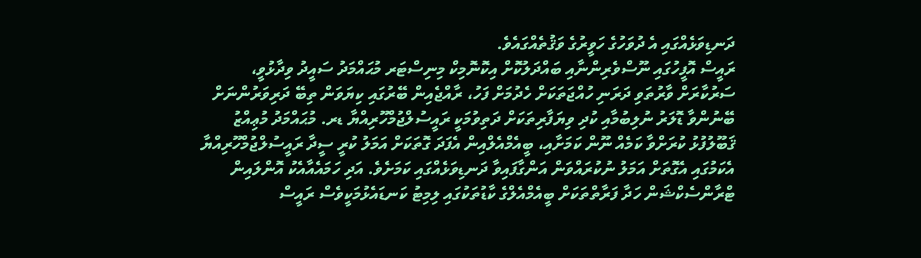ދަނޑިވަޅެއްގައި އެ ދުވަހުގެ ހަވީރުގެ ވަޤުތެއްގައެވެ.
ރައީސް އޮފީހުގައި ނޫސްވެރިންނާއި ބައްދަލުކޮށް އިކޮނޮމިކް މިނިސްޓަރ މުޙައްމަދު ސައީދު ވިދާޅުވީ، ސަރުކާރަށް ވާރުތަވި ދަރަނި ހުއްޖަތަކަށް ހެދުމަށް ފަހު، ރާއްޖެއިން ބޭރުގައި ކިޔަވަން ތިބޭ ދަރިވަރުންނަށް ބޭނުންވާ ޑޮލަރު ނުލިބުމާއި ކުދި ވިޔަފާރިތަކަށް ދަތިވުމަކީ ރައީސުލްޖުމްހޫރިއްޔާ ޑރ. މުޙައްމަދު މުޢިއްޒު ޤަބޫލުފުޅު ކުރަށްވާ ކަމެއް ނޫން ކަމަށާއި، ބީއެމްއެލްއިން އެފަދަ ގޮތަކަށް އަމަލު ކުރީ ސީދާ ރައީސުލްޖުމްހޫރިއްޔާ އެކަމުގައި އެގޮތަށް އަމަލު ނުކުރައްވަން އަންގާފައިވާ ދަނޑިވަޅެއްގައި ކަމަށެވެ. އަދި ހަމައެއާއެކު އޮންލައިން ޓްރާންސެކްޝަން ހަދާ ފަރާތްތަކަށް ބީއެމްއެލްގެ ކާޑުތަކުގައި ލިމިޓު ކަނޑައެޅުމަކީވެސް ރައީސް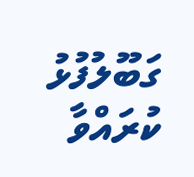ގަބޫލުފުޅު ކުރައްވާ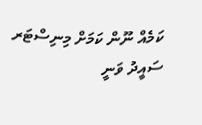ކަމެއް ނޫން ކަމަށް މިނިސްޓަރ ސައީދު ވަނީ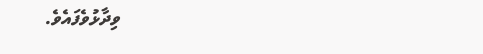ވިދާޅުވެފައެވެ.